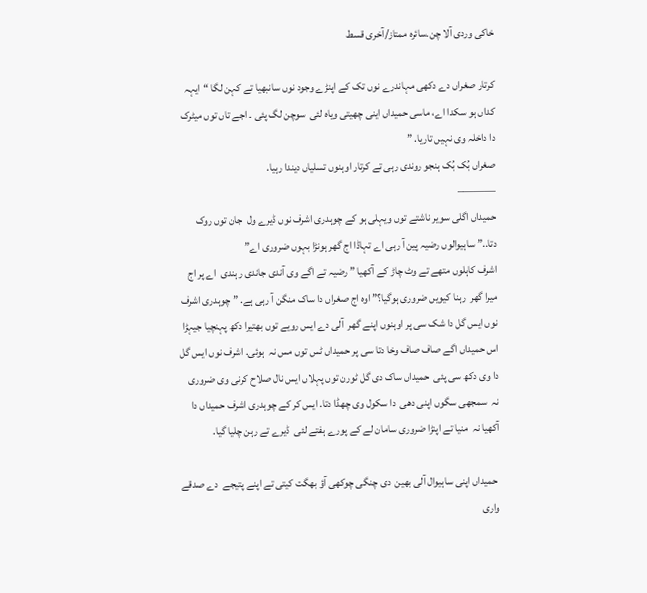خاکی وردی آلا چن۔سائرہ ممتاز/آخری قسط

کرتار صغراں دے دکھی مہاندرے نوں تک کے اپنڑے وجود نوں سانبھیا تے کہن لگا “ایہہ کداں ہو سکدا اے، ماسی حمیداں اینی چھیتی ویاہ لئی  سوچن لگ پئی ۔ اجے تاں توں میٹرک دا داخلہ وی نہیں تاریا. ”
صغراں بُک بُک ہنجو روندی رہی تے کرتار اوہنوں تسلیاں دیندا رہیا.
———–
حمیداں اگلی سویر ناشتے توں ویہلی ہو کے چوہدری اشرف نوں ڈیرے ول  جان توں روک دتا..” ساہیوالوں رضیہ پین آ رہی اے تہاڈا اج گھر ہونڑا بہوں ضروری اے”
اشرف کاہلوں متھے تے وٹ چاڑ کے آکھیا ” رضیہ تے اگے وی آندی جاندی رہندی  اے پر اج میرا گھر  رہنا کیویں ضروری ہوگیا؟” اوہ اج صغراں دا ساک منگن آ رہی ہے. ” چوہدری اشرف نوں ایس گل دا شک سی پر اوہنوں اپنے گھر  آلی دے ایس رویے توں بھتیرا دکھ پہنچیا جیہڑا اس حمیداں اگے صاف صاف وخا دتا سی پر حمیداں ٹس توں مس نہ  ہوئی. اشرف نوں ایس گل دا وی دکھ سی پئی  حمیداں ساک دی گل ٹورن توں پہلاں ایس نال صلاح کرنی وی ضروری نہ  سمجھی سگوں اپنی دھی  دا سکول وی چھڈا دتا. ایس کر کے چوہدری اشرف حمیداں دا آکھیا نہ  منیا تے اپنڑا ضروری سامان لے کے پورے ہفتے لئی  ڈیرے تے رہن چلیا گیا.

 حمیداں اپنی ساہیوال آلی بھین  دی چنگی چوکھی آؤ بھگت کیتی تے اپنے پتیجے  دے صدقے واری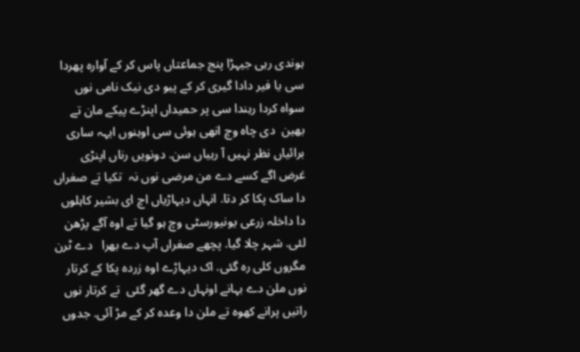ہوندی رہی جیہڑا پنج جماعتاں پاس کر کے آوارہ پھردا سی یا فیر دادا گیری کر کے پیو دی نیک نامی نوں سواہ کردا رہندا سی پر حمیداں اپنڑے پیکے مان تے بھین  دی چاہ وچ انھی ہوئی سی اوہنوں ایہہ ساری برائیاں نظر نہیں آ رہیاں سن. دونویں رناں اپنڑی غرض اگے کسے دے من مرضی نوں نہ  تکیا تے صغراں دا ساک پکا کر دتا. انہاں دیہاڑیاں اچ ای بشیر کاہلوں دا داخلہ زرعی یونیورسٹی وچ ہو گیا تے اوہ آگے پڑھن لئی. شہر چلا گیا. پچھے صغراں آپ دے بھرا   دے ٹرن مگروں کلی رہ گئی. اک دیہاڑے اوہ زردہ پکا کے کرتار نوں ملن دے بہانے اونہاں دے گھر گئی  تے کرتار نوں راتیں پرانے کھوہ تے ملن دا وعدہ کر کے مڑ آئی. جدوں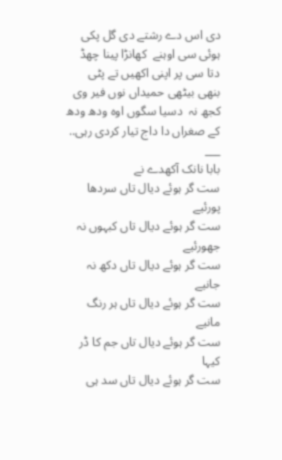دی اس دے رشتے دی گل پکی ہوئی سی اوہنے  کھانڑا پینا چھڈ دتا سی پر اپنی اکھیں تے پٹی بنھی بیٹھی حمیداں نوں فیر وی کجھ نہ  دسیا سگوں اوہ ودھ ودھ کے صغراں دا داج تیار کردی رہی..
___
بابا نانک آکھدے نے
ست گر ہوئے دیال تاں سردھا پورئیے
ست گر ہوئے دیال تاں کبہوں نہ جھورئیے
ست گر ہوئے دیال تاں دکھ نہ جانیے
ست گر ہوئے دیال تاں ہر رنگ مانیے
ست گر ہوئے دیال تاں جم کا ڈر کیہا
ست گر ہوئے دیال تاں سد ہی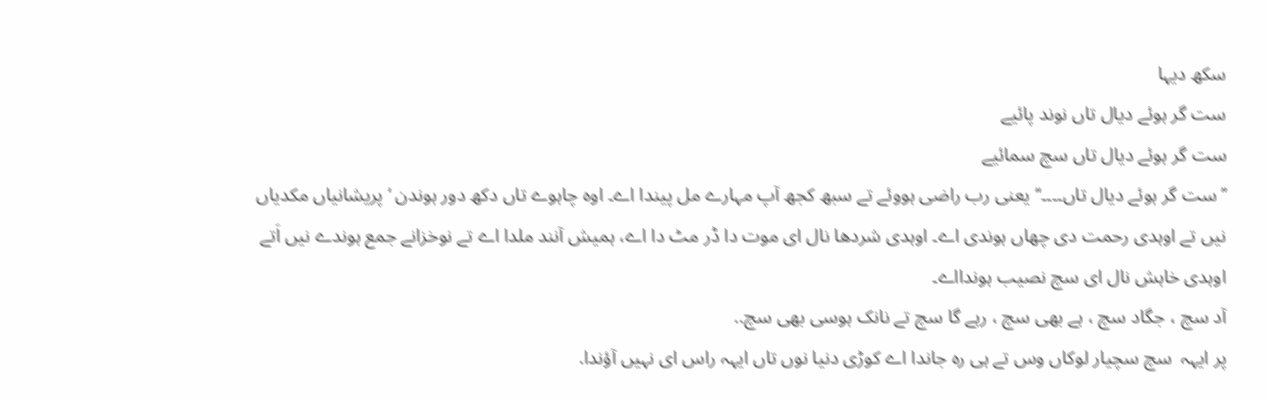سکھ دیہا
ست گر ہوئے دیال تاں نوند پائیے
ست گر ہوئے دیال تاں سچ سمائیے
’’ست گر ہوئے دیال تاں۔۔۔۔‘‘ یعنی رب راضی ہووئے تے سبھ کجھ آپ مہارے مل پیندا اے۔ اوہ چاہوے تاں دکھ دور ہوندن ‘ پریشانیاں مکدیاں نیں تے اوہدی رحمت دی چھاں ہوندی اے۔ اوہدی شردھا نال ای موت دا ڈر مٹ دا اے، ہمیش آنند ملدا اے تے نوخزانے جمع ہوندے نیں اَتے اوہدی خاہش نال ای سچ نصیب ہوندااے۔
آد سچ ، جگاد سچ ، ہے بھی سچ ، رہے گا سچ تے نانک ہوسی بھی سچ..
پر ایہہ  سچ سچیار لوکاں وس تے ہی رہ جاندا اے کوڑی دنیا نوں تاں ایہہ راس ای نہیں آؤندا.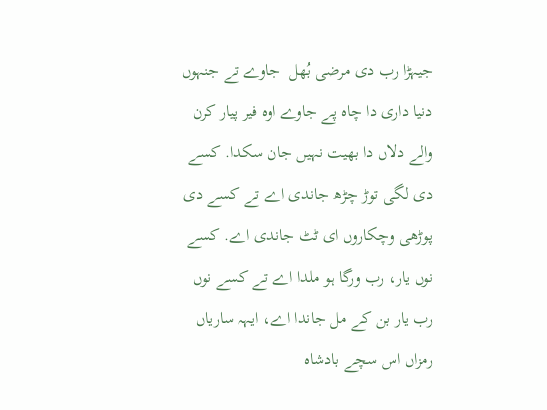جیہڑا رب دی مرضی بُھل  جاوے تے جنہوں دنیا داری دا چاہ پے جاوے اوہ فیر پیار کرن والے دلاں دا بھیت نہیں جان سکدا. کسے دی لگی توڑ چڑھ جاندی اے تے کسے دی پوڑھی وچکاروں ای ٹٹ جاندی اے. کسے نوں یار، رب ورگا ہو ملدا اے تے کسے نوں رب یار بن کے مل جاندا اے، ایہہ ساریاں رمزاں اس سچے بادشاہ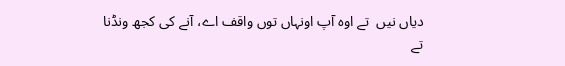دیاں نیں  تے اوہ آپ اونہاں توں واقف اے، آنے کی کجھ ونڈنا تے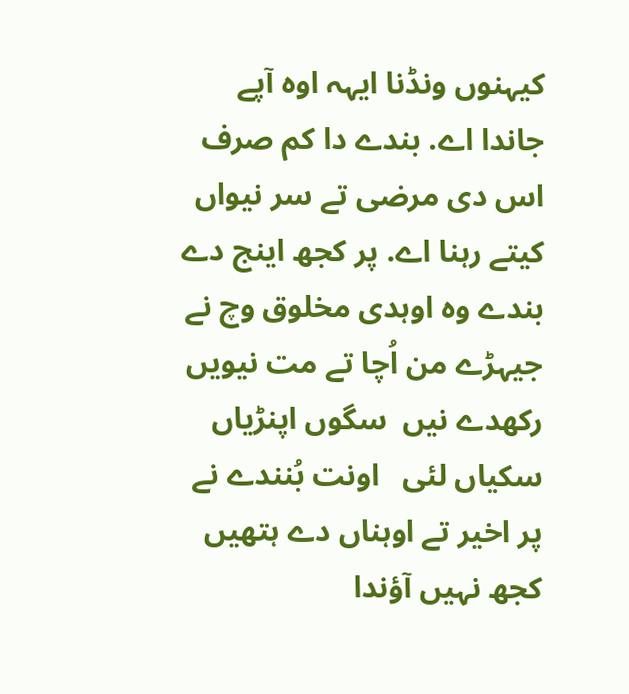کیہنوں ونڈنا ایہہ اوہ آپے جاندا اے. بندے دا کم صرف اس دی مرضی تے سر نیواں کیتے رہنا اے. پر کجھ اینج دے بندے وہ اوہدی مخلوق وچ نے جیہڑے من اُچا تے مت نیویں رکھدے نیں  سگوں اپنڑیاں سکیاں لئی   اونت بُنندے نے پر اخیر تے اوہناں دے ہتھیں کجھ نہیں آؤندا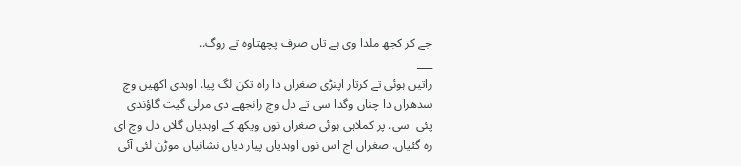جے کر کجھ ملدا وی ہے تاں صرف پچھتاوہ تے روگ..
___
راتیں ہوئی تے کرتار اپنڑی صغراں دا راہ تکن لگ پیا. اوہدی اکھیں وچ سدھراں دا چناں وگدا سی تے دل وچ رانجھے دی مرلی گیت گاؤندی پئی  سی. پر کملاہی ہوئی صغراں نوں ویکھ کے اوہدیاں گلاں دل وچ ای رہ گئیاں. صغراں اج اس نوں اوہدیاں پیار دیاں نشانیاں موڑن لئی آئی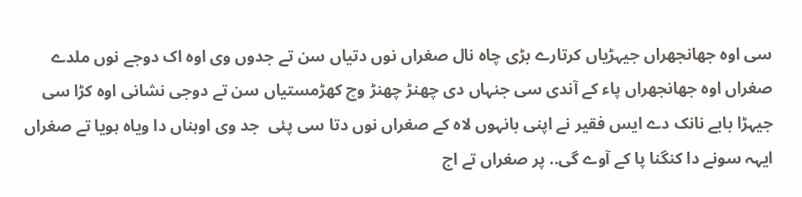سی اوہ جھانجھراں جیہڑیاں کرتارے بڑی چاہ نال صغراں نوں دتیاں سن تے جدوں وی اوہ اک دوجے نوں ملدے صغراں اوہ جھانجھراں پاء کے آندی سی جنہاں دی چھنڑ چھنڑ وچ کھڑمستیاں سن تے دوجی نشانی اوہ کڑا سی جیہڑا بابے نانک دے ایس فقیر نے اپنی بانہوں لاہ کے صغراں نوں دتا سی پئی  جد وی اوہناں دا ویاہ ہویا تے صغراں ایہہ سونے دا کنگنا پا کے آوے گی.. پر صغراں تے اج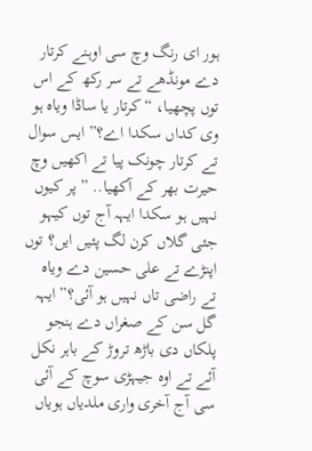ہور ای رنگ وچ سی اوہنے کرتار دے مونڈھے تے سر رکھ کے اس توں پچھیا، “کرتار یا ساڈا ویاہ ہو وی کداں سکدا اے؟” ایس سوال تے کرتار چونک پیا تے اکھیں وچ حیرت بھر کے آکھیا.. ” پر کیوں نہیں ہو سکدا ایہہ آج توں کیہو جئی گلاں کرن لگ پئیں ایں؟ توں اپنڑے تے علی حسین دے ویاہ تے راضی تاں نہیں ہو آئی؟” ایہہ گل سن کے صغراں دے ہنجو پلکاں دی باڑھ تروڑ کے باہر نکل آئے تے اوہ جیہڑی سوچ کے آئی سی آج آخری واری ملدیاں ہویاں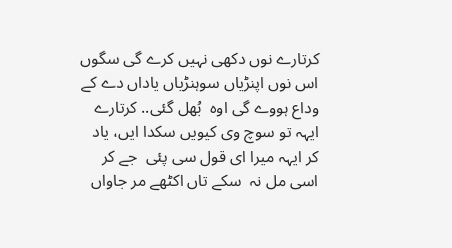کرتارے نوں دکھی نہیں کرے گی سگوں اس نوں اپنڑیاں سوہنڑیاں یاداں دے کے وداع ہووے گی اوہ  بُھل گئی.. کرتارے ایہہ تو سوچ وی کیویں سکدا ایں، یاد کر ایہہ میرا ای قول سی پئی  جے کر اسی مل نہ  سکے تاں اکٹھے مر جاواں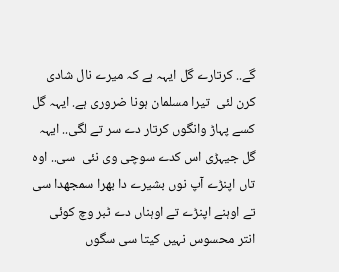گے.. کرتارے گل ایہہ ہے کہ میرے نال شادی کرن لئی  تیرا مسلمان ہونا ضروری ہے. ایہہ گل کسے پہاڑ وانگوں کرتار دے سر تے لگی.. ایہہ گل جیہڑی اس کدے سوچی وی نئی  سی.. اوہ تاں اپنڑے آپ نوں بشیرے دا بھرا سمجھدا سی تے اوہنے اپنڑے تے اوہناں دے ٹبر وچ کوئی انتر محسوس نہیں کیتا سی سگوں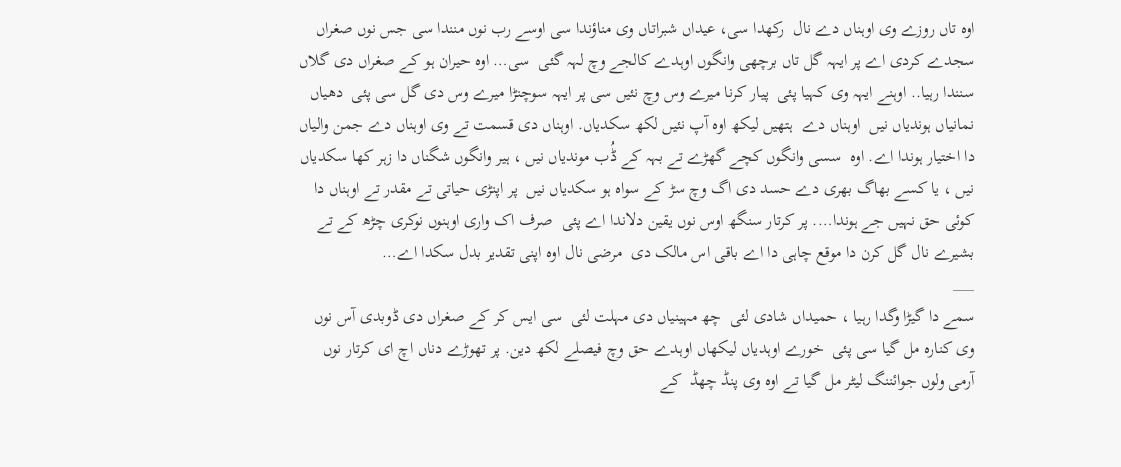اوہ تاں روزے وی اوہناں دے نال  رکھدا سی، عیداں شبراتاں وی مناؤندا سی اوسے رب نوں منندا سی جس نوں صغراں سجدے کردی اے پر ایہہ گل تاں برچھی وانگوں اوہدے کالجے وچ لہہ گئی  سی… اوہ حیران ہو کے صغراں دی گلاں سنندا رہیا.. اوہنے ایہہ وی کہیا پئی  پیار کرنا میرے وس وچ نئیں سی پر ایہہ سوچنڑا میرے وس دی گل سی پئی  دھیاں نمانیاں ہوندیاں نیں  اوہناں دے  ہتھیں لیکھ اوہ آپ نئیں لکھ سکدیاں. اوہناں دی قسمت تے وی اوہناں دے جمن والیاں دا اختیار ہوندا اے. اوہ  سسی وانگوں کچے گھڑے تے بہہ کے ڈُب موندیاں نیں ، ہیر وانگوں شگناں دا زہر کھا سکدیاں نیں ، یا کسے بھاگ بھری دے حسد دی اگ وچ سڑ کے سواہ ہو سکدیاں نیں  پر اپنڑی حیاتی تے مقدر تے اوہناں دا کوئی حق نہیں جے ہوندا…. پر کرتار سنگھ اوس نوں یقین دلاندا اے پئی  صرف اک واری اوہنوں نوکری چڑھ کے تے بشیرے نال گل کرن دا موقع چاہی دا اے باقی اس مالک دی  مرضی نال اوہ اپنی تقدیر بدل سکدا اے…
___
سمے دا گیڑا وگدا رہیا ، حمیداں شادی لئی  چھ مہینیاں دی مہلت لئی  سی ایس کر کے صغراں دی ڈوبدی آس نوں وی کنارہ مل گیا سی پئی  خورے اوہدیاں لیکھاں اوہدے حق وچ فیصلے لکھ دین. پر تھوڑے دناں اچ ای کرتار نوں آرمی ولوں جوائننگ لیٹر مل گیا تے اوہ وی پنڈ چھڈ  کے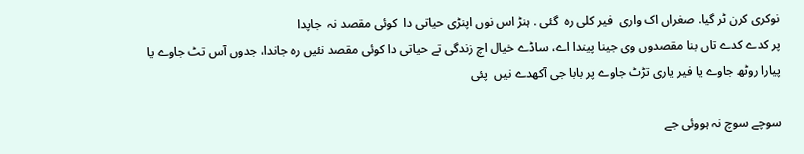نوکری کرن ٹر گیا. صغراں اک واری  فیر کلی رہ  گئی . ہنڑ اس نوں اپنڑی حیاتی دا  کوئی مقصد نہ  جاپدا
پر کدے کدے تاں بنا مقصدوں وی جینا پیندا اے، ساڈے خیال اچ زندگی تے حیاتی دا کوئی مقصد نئیں رہ جاندا، جدوں آس تٹ جاوے یا پیارا روٹھ جاوے یا فیر یاری تڑٹ جاوے پر بابا جی آکھدے نیں  پئی

سوچے سوچ نہ ہووئی جے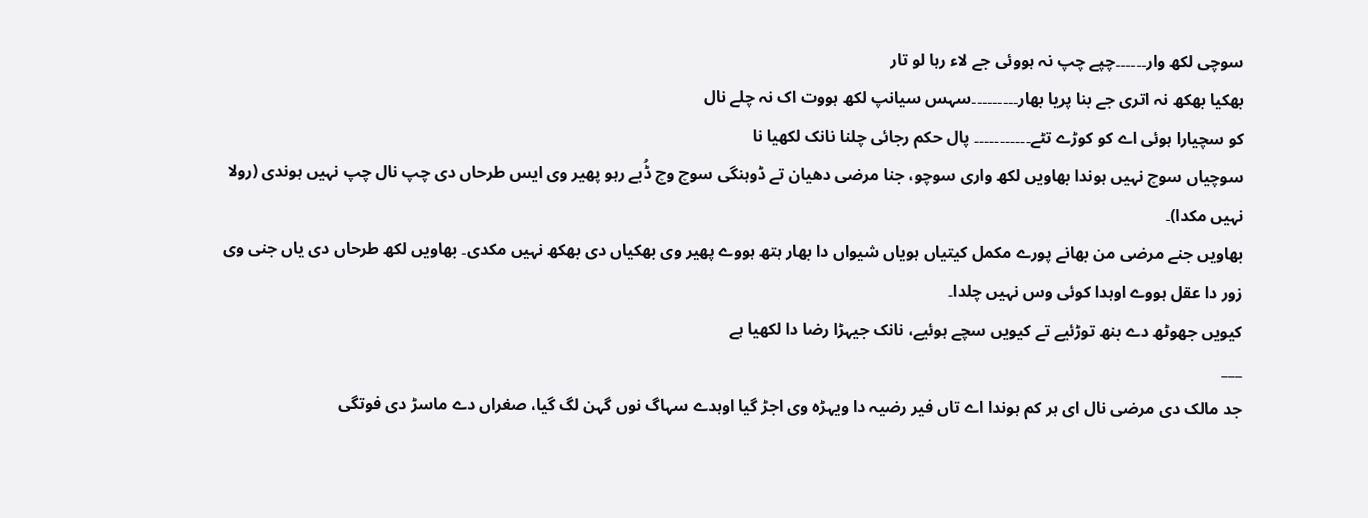سوچی لکھ وار۔۔۔۔۔۔چپے چپ نہ ہووئی جے لاء رہا لو تار
بھکیا بھکھ نہ اتری جے بنا پریا بھار۔۔۔۔۔۔۔۔۔سہس سیانپ لکھ ہووت اک نہ چلے نال
کو سچیارا ہوئی اے کو کوڑے تٹے۔۔۔۔۔۔۔۔۔۔۔ پال حکم رجائی چلنا نانک لکھیا نا
سوچیاں سوچ نہیں ہوندا بھاویں لکھ واری سوچو، جنا مرضی دھیان تے ڈوہنگی سوچ وچ ڈُبے رہو پھیر وی ایس طرحاں دی چپ نال چپ نہیں ہوندی (رولا نہیں مکدا)۔
بھاویں جنے مرضی من بھانے پورے مکمل کیتیاں ہویاں شیواں دا بھار ہتھ ہووے پھیر وی بھکیاں دی بھکھ نہیں مکدی۔ بھاویں لکھ طرحاں دی یاں جنی وی زور دا عقل ہووے اوہدا کوئی وس نہیں چلدا۔
کیویں جھوٹھ دے بنھ توڑئیے تے کیویں سچے ہوئیے، نانک جیہڑا رضا دا لکھیا ہے
___
جد مالک دی مرضی نال ای ہر کم ہوندا اے تاں فیر رضیہ دا ویہڑہ وی اجڑ گیا اوہدے سہاگ نوں گہن لگ گیا، صغراں دے ماسڑ دی فوتگی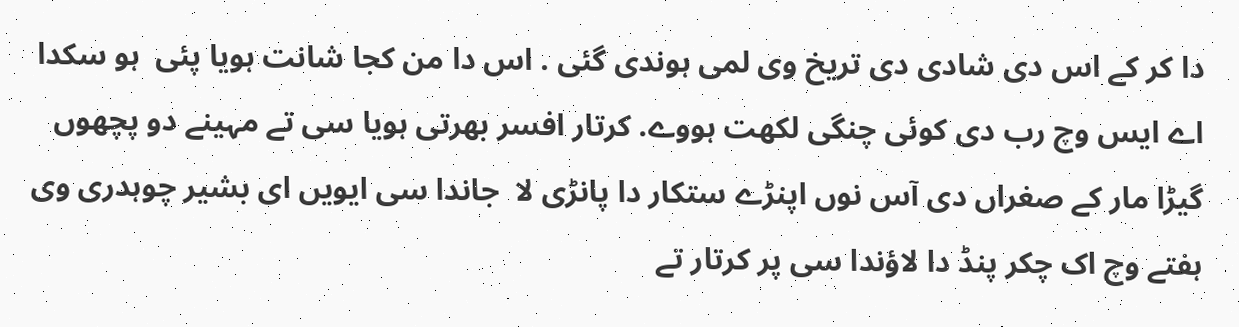دا کر کے اس دی شادی دی تریخ وی لمی ہوندی گئی . اس دا من کجا شانت ہویا پئی  ہو سکدا اے ایس وچ رب دی کوئی چنگی لکھت ہووے. کرتار افسر بھرتی ہویا سی تے مہینے دو پچھوں گیڑا مار کے صغراں دی آس نوں اپنڑے ستکار دا پانڑی لا  جاندا سی ایویں ای بشیر چوہدری وی ہفتے وچ اک چکر پنڈ دا لاؤندا سی پر کرتار تے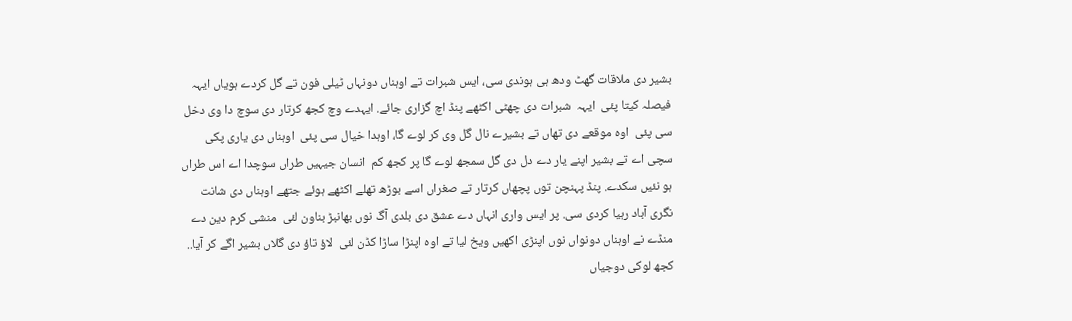بشیر دی ملاقات گھٹ ودھ ہی ہوندی سی، ایس شبرات تے اوہناں دونہاں ٹیلی فون تے گل کردے ہویاں ایہہ  فیصلہ کیتا پئی  ایہہ  شبرات دی چھٹی اکٹھے پنڈ اچ گزاری جائے. ایہدے وچ کجھ کرتار دی سوچ دا وی دخل سی پئی  اوہ موقعے دی تھاں تے بشیرے نال گل وی کر لوے گا، اوہدا خیال سی پئی  اوہناں دی یاری پکی سچی اے تے بشیر اپنے یار دے دل دی گل سمجھ لوے گا پر کجھ کم  انسان جیہیں طراں سوچدا اے اس طراں ہو نئیں سکدے. پنڈ پہنچن توں پچھاں کرتار تے صغراں اسے بوڑھ تھلے اکٹھے ہوئے جتھے اوہناں دی شانت نگری آباد رہیا کردی سی. پر ایس واری انہاں دے عشق دی بلدی آگ نوں بھانبڑ بناون لئی  منشی کرم دین دے منڈے نے اوہناں دونواں نوں اپنڑی اکھیں ویخ لیا تے اوہ اپنڑا ساڑا کڈن لئی  لاؤ تاؤ دی گلاں بشیر اگے کر آیا..
کجھ لوکی دوجیاں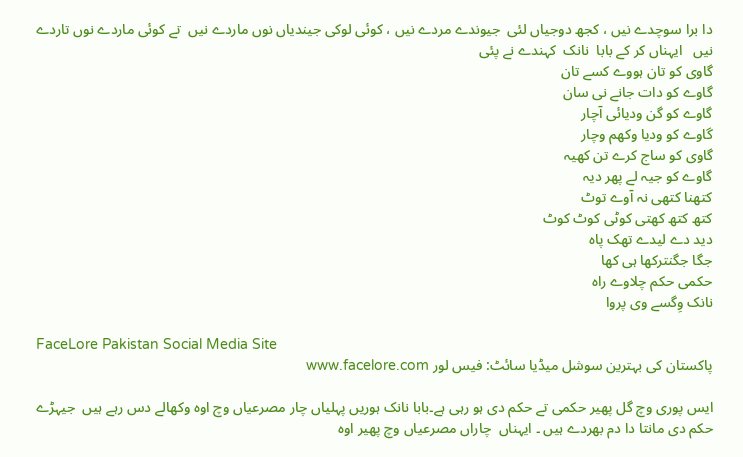دا برا سوچدے نیں ، کجھ دوجیاں لئی  جیوندے مردے نیں ، کوئی لوکی جیندیاں نوں ماردے نیں  تے کوئی ماردے نوں تاردے نیں   ایہناں کر کے بابا  نانک  کہندے نے پئی
گاوی کو تان ہووے کسے تان
گاوے کو دات جانے نی سان
گاوے کو گن ودیائی آچار
گاوے کو ودیا وکھم وچار
گاوی کو ساج کرے تن کھیہ
گاوے کو جیہ لے پھر دیہ
کتھنا کتھی نہ آوے توٹ
کتھ کتھ کھتی کوٹی کوٹ کوٹ
دید دے لیدے تھک پاہ
جگا جگنترکھا ہی کھا
حکمی حکم چلاوے راہ
نانک وِگسے وی پروا

FaceLore Pakistan Social Media Site
پاکستان کی بہترین سوشل میڈیا سائٹ: فیس لور www.facelore.com

ایس پوری وچ گل پھیر حکمی تے حکم دی ہو رہی ہے۔بابا نانک ہوریں پہلیاں چار مصرعیاں وچ اوہ وکھالے دس رہے ہیں  جیہڑے حکم دی مانتا دا دم بھردے ہیں ۔ ایہناں  چاراں مصرعیاں وچ پھیر اوہ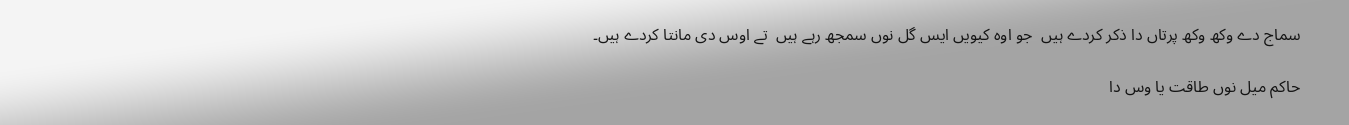سماج دے وکھ وکھ پرتاں دا ذکر کردے ہیں  جو اوہ کیویں ایس گل نوں سمجھ رہے ہیں  تے اوس دی مانتا کردے ہیں۔

حاکم میل نوں طاقت یا وس دا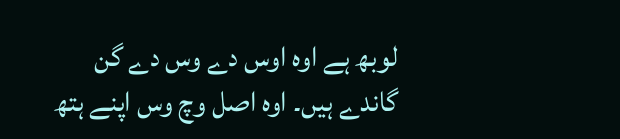لوبھ ہے اوہ اوس دے وس دے گن گاندے ہیں۔ اوہ اصل وچ وس اپنے ہتھ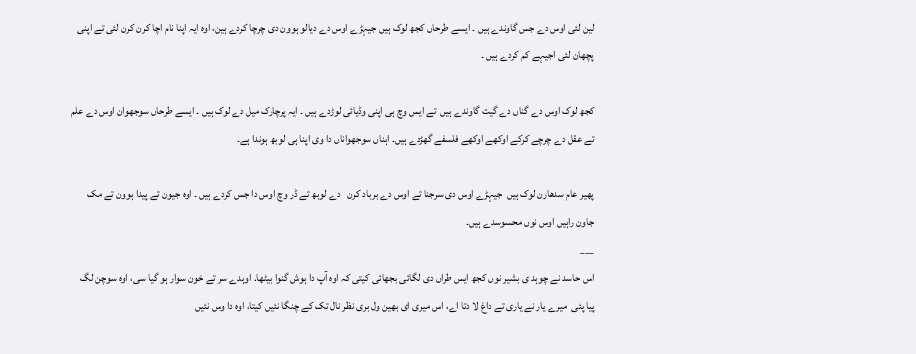لین لئی اوس دے جس گاوندے ہیں ۔ ایسے طرحاں کجھ لوک ہیں جیہڑے اوس دے دیالو ہوون دی چرچا کردے ہین، اوہ ایہ اپنا نام اچا کرن کرن لئی تے اپنی پچھان لئی اجیہے کم کردے ہیں ۔

کجھ لوک اوس دے گناں دے گیت گاوندے ہیں  تے ایس وچ ہی اپنی وڈیائی لوڑدے ہیں ۔ ایہ پرچارک میل دے لوک ہیں ۔ ایسے طرحاں سوجھوان اوس دے علم تے عقل دے چرچے کرکے اوکھے اوکھے فلسفے گھڑدے ہیں۔ اہناں سوجھواناں دا وی اپنا ہی لوبھ ہوندا ہے۔

پھیر عام سدھارن لوک ہیں  جیہڑے اوس دی سرجنا تے اوس دے برباد کرن   دے لوبھ تے ڈر وچ اوس دا جس کردے ہیں ۔ اوہ جیون تے پیدا ہوون تے مک جاون راہیں اوس نوں محسوسدے ہیں۔
___
اس حاسد نے چوہد ی بشیر نوں کجھ ایس طراں دی لگائی بجھائی کیتی کہ اوہ آپ دا ہوش گنوا بیٹھا. اوہدے سر تے خون سوار ہو گیا سی، اوہ سوچن لگ پیا پئی  میرے یار نے یاری تے داغ لا دتا اے، اس میری ای بھین ول بری نظر نال تک کے چنگا نئیں کیتا، اوہ دا وس نئیں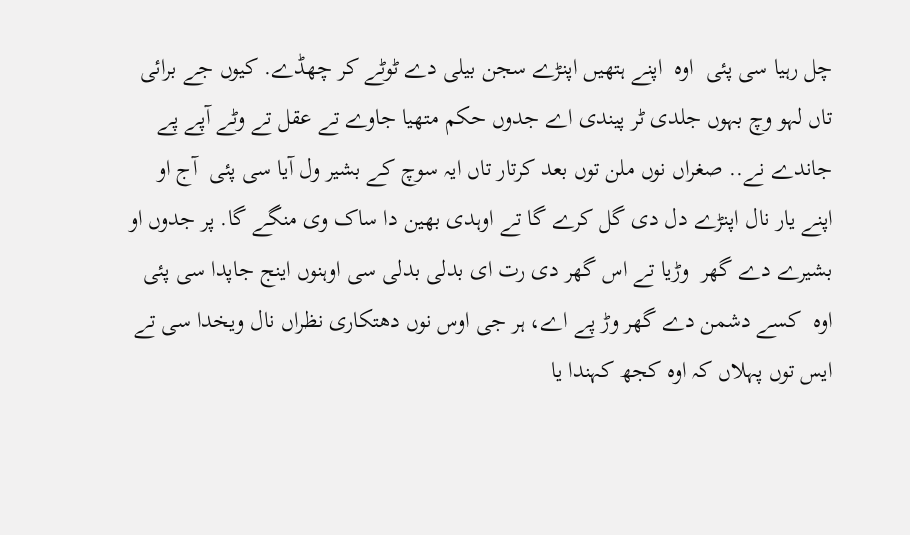چل رہیا سی پئی  اوہ  اپنے ہتھیں اپنڑے سجن بیلی دے ٹوٹے کر چھڈے. کیوں جے برائی تاں لہو وچ بہوں جلدی ٹر پیندی اے جدوں حکم متھیا جاوے تے عقل تے وٹے آپے پے جاندے نے.. صغراں نوں ملن توں بعد کرتار تاں ایہ سوچ کے بشیر ول آیا سی پئی  آج او اپنے یار نال اپنڑے دل دی گل کرے گا تے اوہدی بھین دا ساک وی منگے گا. پر جدوں او بشیرے دے گھر  وڑیا تے اس گھر دی رت ای بدلی بدلی سی اوہنوں اینج جاپدا سی پئی  اوہ  کسے دشمن دے گھر وڑ پے اے، ہر جی اوس نوں دھتکاری نظراں نال ویخدا سی تے ایس توں پہلاں کہ اوہ کجھ کہندا یا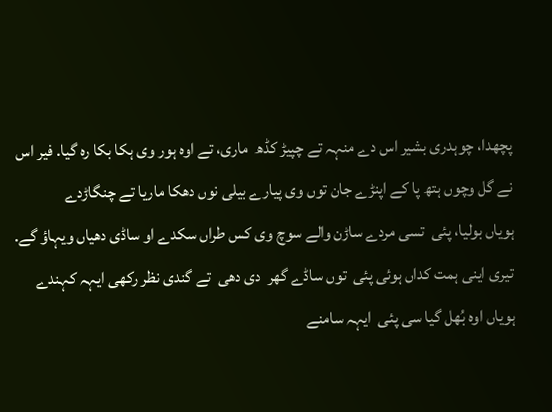پچھدا، چوہدری بشیر اس دے منہہ تے چپیڑ کڈھ  ماری، تے اوہ ہور وی ہکا بکا رہ گیا. فیر اس نے گل وچوں ہتھ پا کے اپنڑے جان توں وی پیارے بیلی نوں دھکا ماریا تے چنگاڑدے
ہویاں بولیا، پئی  تسی مردے ساڑن والے سوچ وی کس طراں سکدے او ساڈی دھیاں ویہاؤ گے. تیری اینی ہمت کداں ہوئی پئی  توں ساڈے گھر  دی دھی  تے گندی نظر رکھی ایہہ کہندے ہویاں اوہ بُھل گیا سی پئی  ایہہ سامنے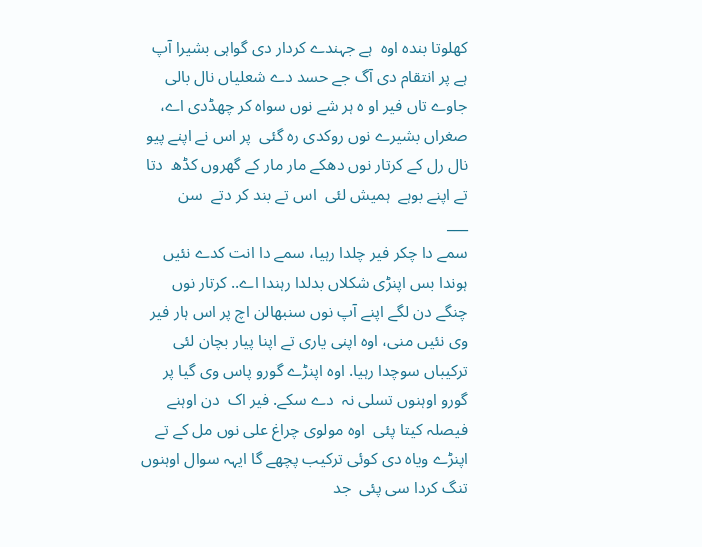کھلوتا بندہ اوہ  ہے جہندے کردار دی گواہی بشیرا آپ ہے پر انتقام دی آگ جے حسد دے شعلیاں نال بالی جاوے تاں فیر او ہ ہر شے نوں سواہ کر چھڈدی اے، صغراں بشیرے نوں روکدی رہ گئی  پر اس نے اپنے پیو نال رل کے کرتار نوں دھکے مار مار کے گھروں کڈھ  دتا تے اپنے بوہے  ہمیش لئی  اس تے بند کر دتے  سن
___
سمے دا چکر فیر چلدا رہیا، سمے دا انت کدے نئیں ہوندا بس اپنڑی شکلاں بدلدا رہندا اے.. کرتار نوں چنگے دن لگے اپنے آپ نوں سنبھالن اچ پر اس ہار فیر وی نئیں منی، اوہ اپنی یاری تے اپنا پیار بچان لئی  ترکیباں سوچدا رہیا. اوہ اپنڑے گورو پاس وی گیا پر گورو اوہنوں تسلی نہ  دے سکے. فیر اک  دن اوہنے فیصلہ کیتا پئی  اوہ مولوی چراغ علی نوں مل کے تے اپنڑے ویاہ دی کوئی ترکیب پچھے گا ایہہ سوال اوہنوں تنگ کردا سی پئی  جد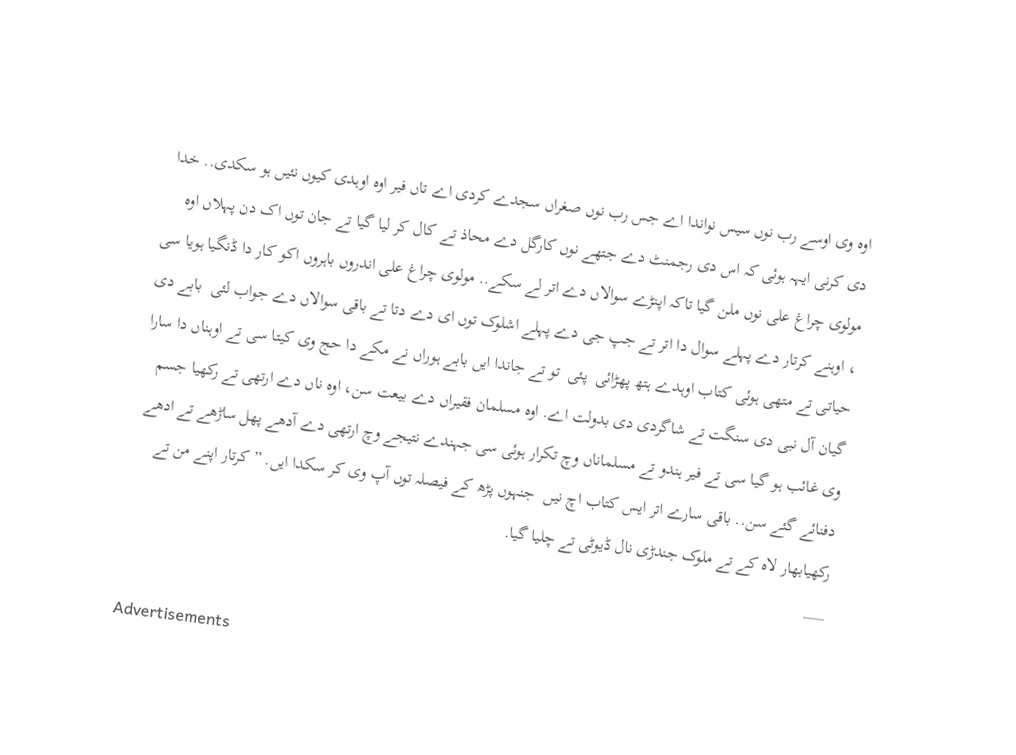اوہ وی اوسے رب نوں سیس نواندا اے جس رب نوں صغراں سجدے کردی اے تاں فیر اوہ اوہدی کیوں نئیں ہو سکدی.. خدا دی کرنی ایہہ ہوئی کہ اس دی رجمنٹ دے جتھے نوں کارگل دے محاذ تے کال کر لیا گیا تے جان توں اک دن پہلاں اوہ مولوی چراغ علی نوں ملن گیا تاکہ اپنڑے سوالاں دے اتر لے سکے.. مولوی چراغ علی اندروں باہروں اکو کار دا ڈنگیا ہویا سی ، اوہنے کرتار دے پہلے سوال دا اتر تے جپ جی دے پہلے اشلوک توں ای دے دتا تے باقی سوالاں دے جواب لئی  بابے دی حیاتی تے متھی ہوئی کتاب اوہدے ہتھ پھڑائی  پئی  تو تے جاندا ایں بابے ہوراں نے مکے دا حج وی کیتا سی تے اوہناں دا سارا گیان آل نبی دی سنگت تے شاگردی دی بدولت اے. اوہ مسلمان فقیراں دے بیعت سن، اوہ ناں دے ارتھی تے رکھیا جسم وی غائب ہو گیا سی تے فیر ہندو تے مسلماناں وچ تکرار ہوئی سی جہندے نتیجے وچ ارتھی دے آدھے پھل ساڑھے تے ادھے دفنائے گئے سن.. باقی سارے اتر ایس کتاب اچ نیں  جنہوں پڑھ کے فیصلہ توں آپ وی کر سکدا ایں. ” کرتار اپنے من تے رکھیابھار لاہ کے تے ملوک جندڑی نال ڈیوٹی تے چلیا گیا.
___

Advertisements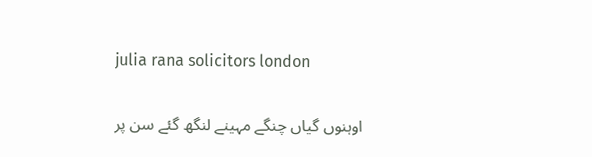julia rana solicitors london

اوہنوں گیاں چنگے مہینے لنگھ گئے سن پر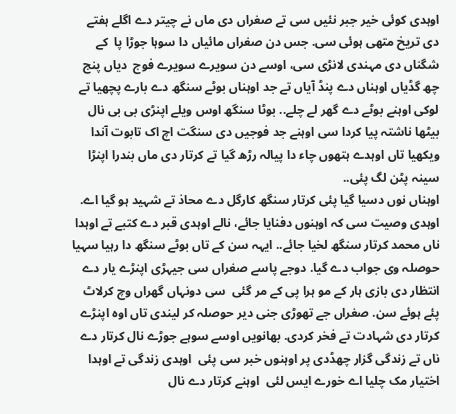اوہدی کوئی خیر جبر نئیں سی تے صغراں دی ماں نے چیتر دے اگلے ہفتے دی تریخ متھی ہوئی سی. جس دن صغراں مائیاں دا سوہا جوڑا پا  کے شگناں دی مہندی لانڑی سی، اوسے دن سویرے سویرے فوج  دیاں پنج چھ گڈیاں اوہناں دے پنڈ آیاں تے جد اوہناں بوٹے سنگھ دے بارے پچھیا تے لوکی اوہنے بوٹے دے گھر لے چلے.. بوٹا سنگھ اوس ویلے اپنڑی بی بی نال بیٹھا ناشتہ پیا کردا سی اوہنے جد فوجیں دی سنگت اچ اک تابوت آندا ویکھیا تاں اوہدے ہتھوں چاء دا پیالہ رڑھ گیا تے کرتار دی ماں بندرا اپنڑا سینہ پٹن لگ پئی..
اوہناں نوں دسیا گیا پئی کرتار سنگھ کارگل دے محاذ تے شہید ہو گیا اے. اوہدی وصیت سی کہ اوہنوں دفنایا جائے، نالے اوہدی قبر دے کتبے تے اوہدا ناں محمد کرتار سنگھ لخیا جائے.. ایہہ سن کے تاں بوٹے سنگھ دا رہیا سہیا حوصلہ وی جواب دے گیا. دوجے پاسے صغراں سی جیہڑی اپنڑے یار دے انتظار دی بازی ہار کے مو ہرا پی کے مر گئی  سی دونہاں گھراں وچ کرلاٹ پئے ہوئے سن. صغراں جے تھوڑی جنی دیر حوصلہ کر لیندی تاں اوہ اپنڑے کرتار دی شہادت تے فخر کردی. بھانویں اوسے سوہے جوڑے نال کرتار دے ناں تے زندگی گزار چھڈدی پر اوہنوں خبر سی پئی  اوہدی زندگی تے اوہدا اختیار مک چلیا اے خورے ایس لئی  اوہنے کرتار دے نال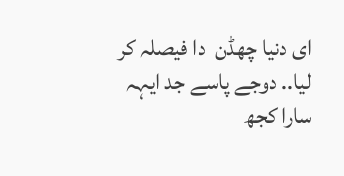ای دنیا چھڈن  دا فیصلہ کر لیا.. دوجے پاسے جد ایہہ سارا کجھ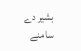بشیر دے سامنے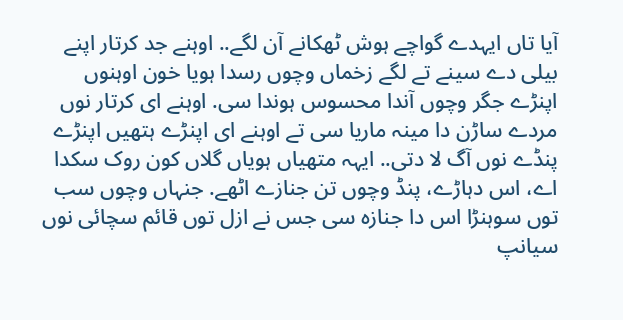آیا تاں ایہدے گواچے ہوش ٹھکانے آن لگے.. اوہنے جد کرتار اپنے بیلی دے سینے تے لگے زخماں وچوں رسدا ہویا خون اوہنوں اپنڑے جگر وچوں آندا محسوس ہوندا سی. اوہنے ای کرتار نوں مردے ساڑن دا مینہ ماریا سی تے اوہنے ای اپنڑے ہتھیں اپنڑے پنڈے نوں آگ لا دتی.. ایہہ متھیاں ہویاں گلاں کون روک سکدا اے، اس دہاڑے، پنڈ وچوں تن جنازے اٹھے. جنہاں وچوں سب توں سوہنڑا اس دا جنازہ سی جس نے ازل توں قائم سچائی نوں سیانپ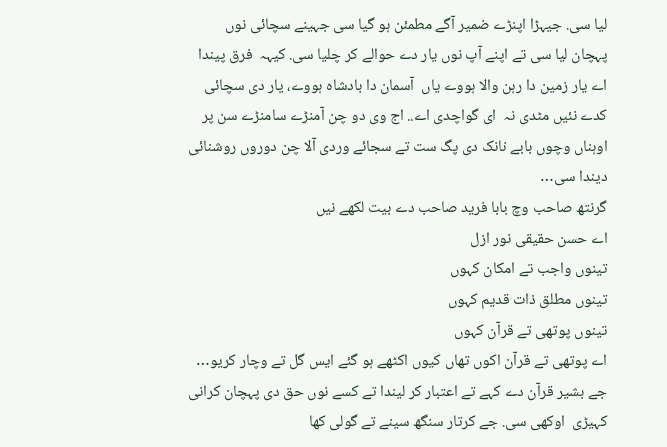لیا سی. جیہڑا اپنڑے ضمیر آگے مطمئن ہو گیا سی جہینے سچائی نوں پہچان لیا سی تے اپنے آپ نوں یار دے حوالے کر چلیا سی. کیہہ  فرق پیندا اے یار زمین دا رہن والا ہووے یاں  آسمان دا بادشاہ ہووے، یار دی سچائی کدے نئیں مٹدی نہ  ای گواچدی اے.. اج وی دو چن آمنڑے سامنڑے سن پر اوہناں وچوں بابے نانک دی پگ ست تے سجائے وردی آلا چن دوروں روشنائی دیندا سی…
گرنتھ صاحب وچ بابا فرید صاحب دے بیت لکھے نیں
اے حسن حقیقی نور ازل
تینوں واجب تے امکان کہوں
تینوں مطلق ذات قدیم کہوں
تینوں پوتھی تے قرآن کہوں
اے پوتھی تے قرآن اکوں تھاں کیوں اکٹھے ہو گئے ایس گل تے وچار کریو…
جے بشیر قرآن دے کہے تے اعتبار کر لیندا تے کسے نوں حق دی پہچان کرانی کہیڑی  اوکھی سی. جے کرتار سنگھ سینے تے گولی کھا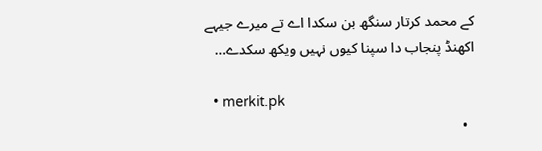کے محمد کرتار سنگھ بن سکدا اے تے میرے جیہے اکھنڈ پنجاب دا سپنا کیوں نہیں ویکھ سکدے…

  • merkit.pk
  •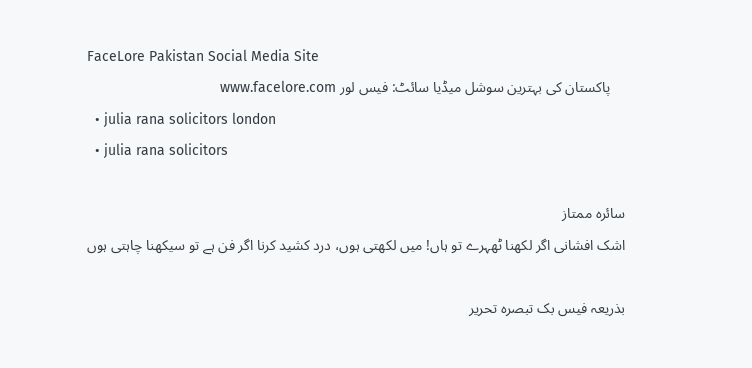FaceLore Pakistan Social Media Site
    پاکستان کی بہترین سوشل میڈیا سائٹ: فیس لور www.facelore.com
  • julia rana solicitors london
  • julia rana solicitors

سائرہ ممتاز
اشک افشانی اگر لکھنا ٹھہرے تو ہاں! میں لکھتی ہوں، درد کشید کرنا اگر فن ہے تو سیکھنا چاہتی ہوں

بذریعہ فیس بک تبصرہ تحریر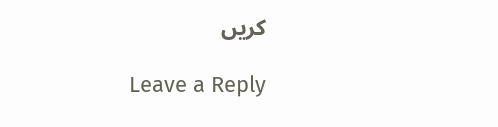کریں

Leave a Reply